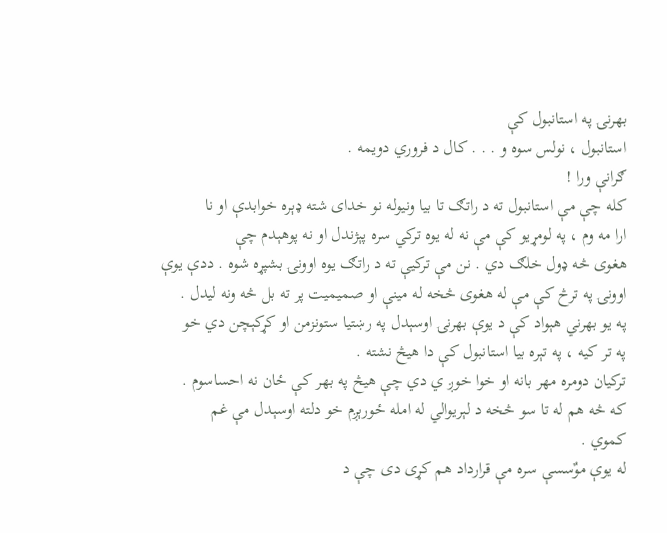بهرنۍ په استانبول كې
استانبول ، نولس سوه و . . . كال د فروري دويمه .
ګرانې ورا !
كله چې مې استانبول ته د راتګ تا بيا ونيوله نو خداى شته ډېره خوابدې او نا
ارا مه وم ، په لومړيو كې مې نه له يوه تركي سره پېژندل او نه پوهېدم چې
هغوى څه ډول خلګ دي . نن مې تركيې ته د راتګ يوه اوونۍ بشپړه شوه . ددې يوې
اوونۍ په ترڅ كې مې له هغوى څخه له مينې او صميميت پر ته بل څه ونه ليدل .
په يو بهرني هېواد كې د يوې بهرنۍ اوسېدل په رښتيا ستونزمن او كړكېچن دي خو
په تر كيه ، په تېره بيا استانبول كې دا هيڅ نشته .
تركيان دومره مهر بانه او خوا خوږ ي دي چې هيڅ په بهر كې ځان نه احساسوم .
كه څه هم له تا سو څخه د لېريوالي له امله ځورېږم خو دلته اوسېدل مې غم
كموي .
له يوې موٌسسې سره مې قرارداد هم كړى دى چې د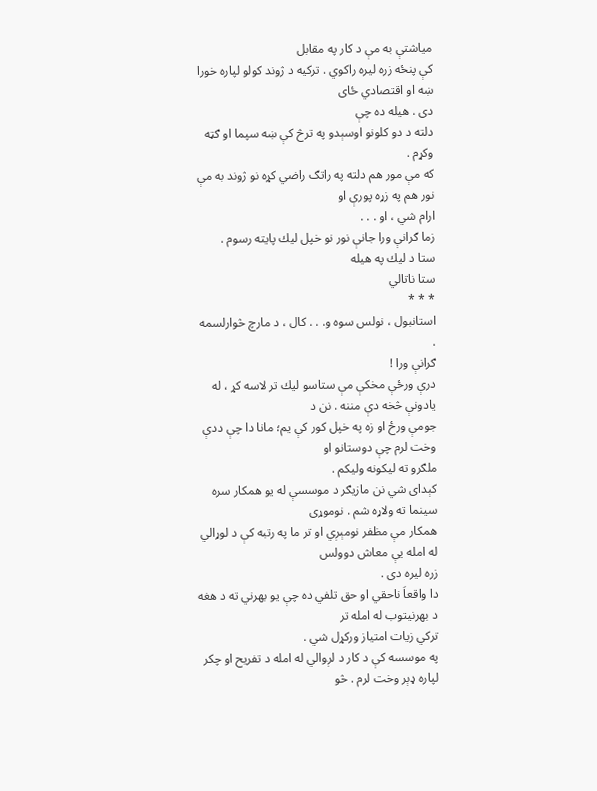مياشتې به مې د كار په مقابل
كې پنځه زره ليره راكوي . تركيه د ژوند كولو لپاره خورا ښه او اقتصادي ځاى
دى . هيله ده چې
دلته د دو كلونو اوسېدو په ترڅ كې ښه سپما او ګټه وكړم .
كه مې مور هم دلته په راتګ راضي كړه نو ژوند به مې نور هم په زړه پورې او
ارام شي ، او . . .
زما ګرانې ورا جانې نور نو خپل ليك پايته رسوم .
ستا د ليك په هيله
ستا ناتالي
* * *
استانبول ، نولس سوه و. . . كال ، د مارچ څوارلسمه .
ګرانې ورا !
درې ورځې مخكې مې ستاسو ليك تر لاسه كړ ، له يادونې څخه دې مننه . نن د
جومې ورځ او زه په خپل كور كې يم؛ مانا دا چې ددې وخت لرم چې دوستانو او
ملګرو ته ليكونه وليكم .
كېداى شي نن مازيګر د موسسې له يو همكار سره سينما ته ولاړه شم . نوموړى
همكار مې مظفر نومېږي او تر ما په رتبه كې د لوړالي له امله يې معاش دوولس
زره ليره دى .
دا واقعاَ ناحقي او حق تلفي ده چې يو بهرني ته د هغه د بهرنيتوب له امله تر
تركي زيات امتياز وركړل شي .
په موسسه كې د كار د لږوالي له امله د تفريح او چكر لپاره ډېر وخت لرم . څو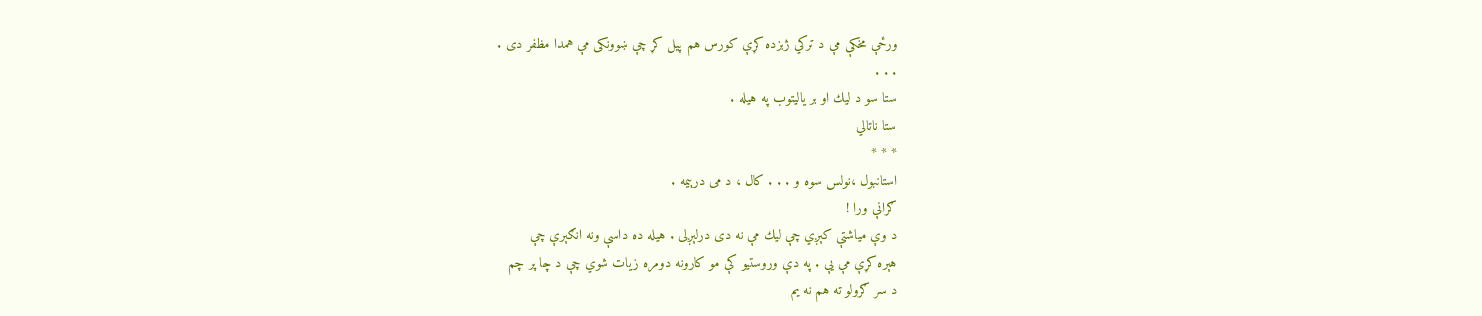ورځې مخكې مې د تركي ژبزده كړې كورس هم پيل كړ چې ښوونكى مې همدا مظفر دى .
. . .
ستا سو د ليك او بر ياليتوب په هيله .
ستا ناتالي
* * *
استانبول ،نولس سوه و . . . كال ، د مى درېيمه .
ګرانې ورا !
د وې مياشتې كېږي چې ليك مې نه دى درلېږلى . هيله ده داسې ونه انګېرې چې
هېره كړې مې يې . په دې وروستيو كې مو كارونه دومره زيات شوي چې د چا پر چم
د سر ګرولو ته هم نه يم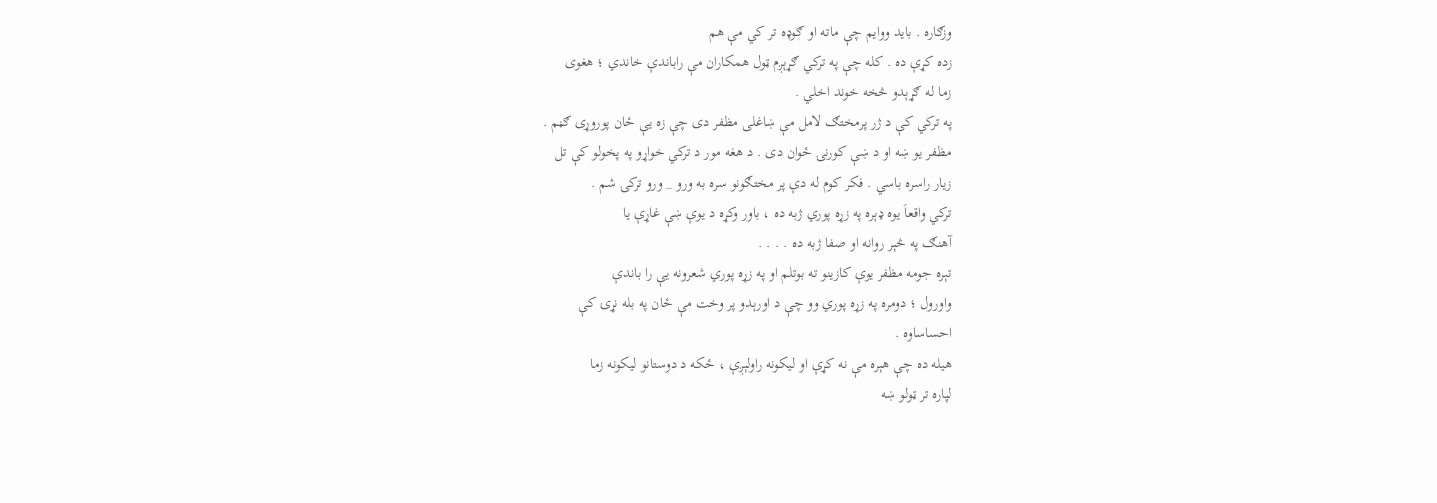وزګاره . بايد ووايم چې ماته او ګوډه تر كي مې هم
زده كړې ده . كله چې په تركي ګړېږم ټول همكاران مې راباندې خاندي ؛ هغوى
زما له ګړېدو څخه خوند اخلي .
په تركي كې د ژر پرمختګ لامل مې ښاغلى مظفر دى چې زه يې ځان پوروړى ګڼم .
مظفر يو ښه او د ښې كورنۍ ځوان دى . د هغه مور د تركي خواړو په پخولو كې تل
زيار راسره باسي . فكر كوم له دې پر مختګونو سره به ورو _ ورو تركۍ شم .
تركي واقعاَ يوه ډېره په زړه پوري ژبه ده ، باور وكړه د يوې ښې غاړې يا
آهنګ په څېر روانه او صفا ژبه ده . . . .
تېره جومه مظفر يوې كازينو ته بوتلم او په زړه پوري شعرونه يې را باندې
واورول ؛ دومره په زړه پوري وو چې د اورېدو پر وخت مې ځان په بله نړۍ كې
احساساوه .
هيله ده چې هېره مې نه كړې او ليكونه راولېږې ، ځكه د دوستانو ليكونه زما
لپاره تر ټولو ښه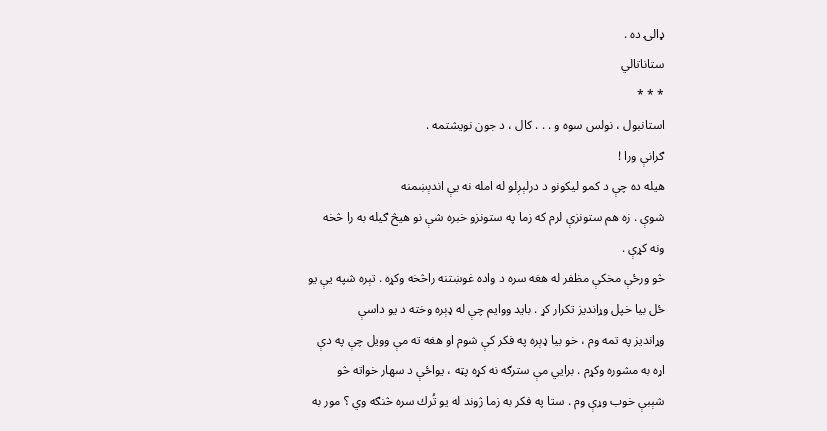ډالۍ ده .
ستاناتالي
* * *
استانبول ، نولس سوه و . . . كال ، د جون نويشتمه .
ګرانې ورا !
هيله ده چې د كمو ليكونو د درلېږلو له امله نه يې اندېښمنه
شوې . زه هم ستونزې لرم كه زما په ستونزو خبره شې نو هيڅ ګيله به را څخه
ونه كړې .
څو ورځې مخكې مظفر له هغه سره د واده غوښتنه راڅخه وكړه . تېره شپه يې يو
ځل بيا خپل وړانديز تكرار كړ . بايد ووايم چې له ډېره وخته د يو داسې
وړانديز په تمه وم ، خو بيا ډېره په فكر كې شوم او هغه ته مې وويل چې په دې
اړه به مشوره وكړم . برايي مې سترګه نه كړه پټه ، يواځې د سهار خواته څو
شېبې خوب وړې وم . ستا په فكر به زما ژوند له يو تُرك سره څنګه وي ؟ مور به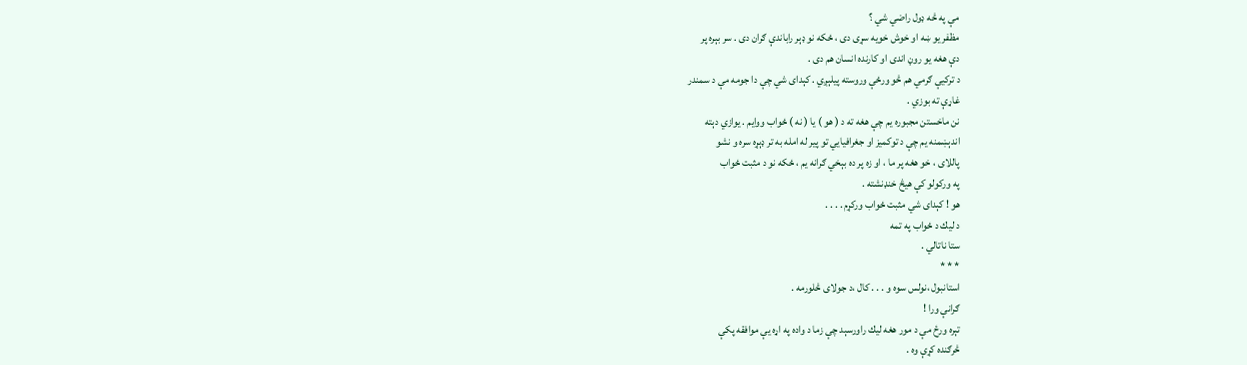مې په څه ډول راضي شي ؟
مظفر يو ښه او خوش خويه سړى دى ، ځكه نو ډېر راباندې ګران دى . سر بېره پر
دې هغه يو روڼ اندى او كارنده انسان هم دى .
د تركيې ګرمي هم څو ورځې وروسته پيلېږي . كېداى شي چې دا جومه مې د سمندر
غاړې ته بوزي .
نن ماخستن مجبوره يم چې هغه ته د ( هو ) يا ( نه ) ځواب ووايم . يوازي دېته
اندېښمنه يم چې د توكميز او جغرافيايي تو پير له امله به تر ډېړه سره و نشو
پاللاى ، خو هغه پر ما ، او زه پر ده بېخي ګرانه يم ، ځكه نو د مثبت ځواب
په وركولو كې هيڅ خنډنشته .
هو ! كېداى شي مثبت ځواب وركړم . . . .
د ليك د ځواب په تمه
ستا ناتالي .
* * *
استانبول ،نولس سوه و . . . كال ،د جولاى څلورمه .
ګرانې ورا !
تېره ورځ مې د مور هغه ليك راورسېد چې زما د واده په اړه يې موافقه پكې
څرګنده كړې وه .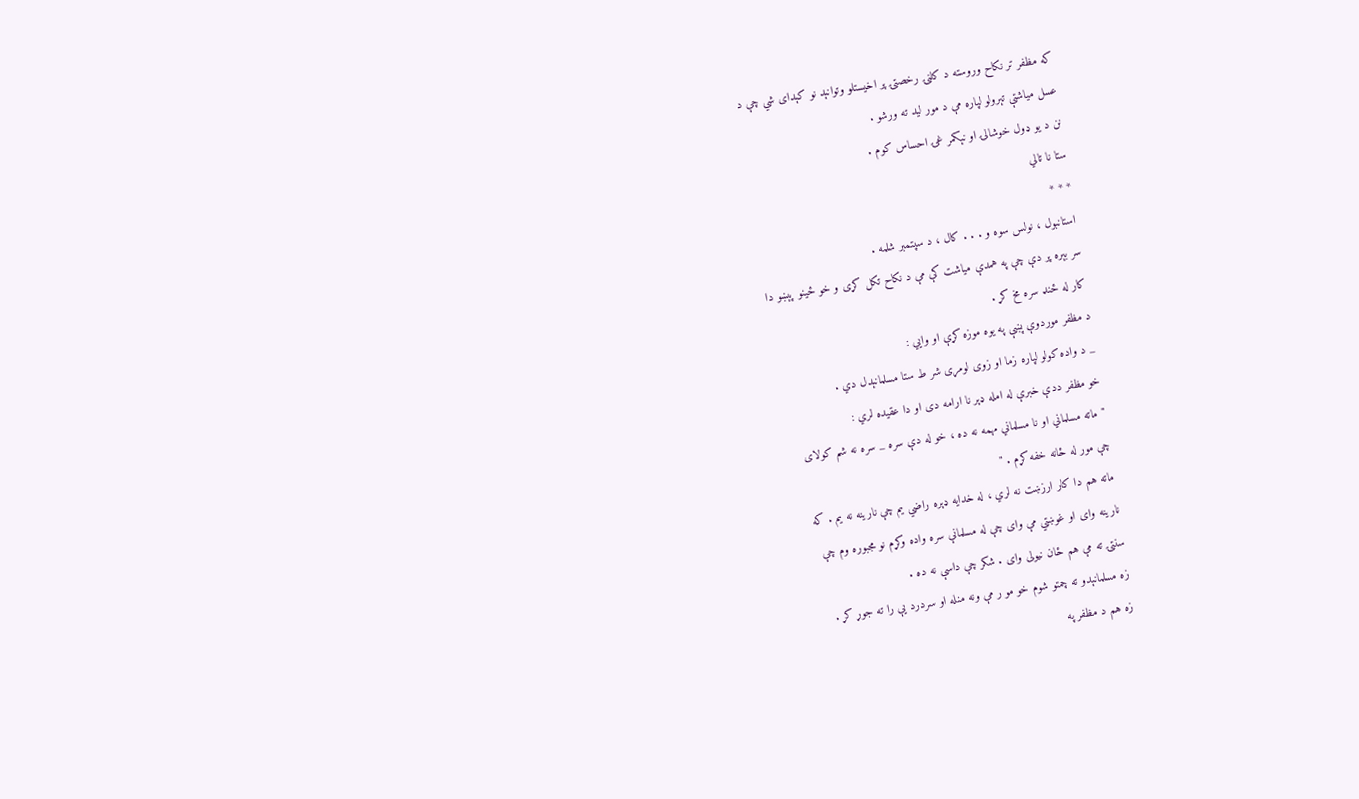كه مظفر تر نكاح وروسته د كلنۍ رخصتۍ پر اخيستلو وتوانېد نو كېداى شي چې د
عسل مياشتې تېرولو لپاره مې د مور ليد ته ورشو .
نن د يو ډول خوشالۍ او نېكمر غۍ احساس كوم .
ستا نا تالي
* * *
استانبول ، نولس سوه و . . . كال ، د سپتمبر شلمه .
سر بېره پر دې چې په همدې مياشت كې مې د نكاح تكل كړى و خو ځينو پېښو دا
كار له ځنډ سره مخ كړ .
د مظفر موردوې پښې په يوه موزه كړې او وايي :
_ د واده كولو لپاره زما او زوى لومړى شر ط ستا مسلمانېدل دي .
خو مظفر ددې خبرې له امله ډېر نا ارامه دى او دا عقيده لري :
" ماته مسلماني او نا مسلماني مهمه نه ده ، خو له دې سره _ سره نه شم كولاى
چې مور له ځانه خفه كړم . "
ماته هم دا كار ارزښت نه لري ، له خدايه ډېره راضي يم چې نارينه نه يم . كه
نارينه واى او غوښتي مې واى چې له مسلمانې سره واده وكړم نو مجبوره وم چې
سنتۍ ته مې هم ځان نيولى واى . شكر چې داسې نه ده .
زه مسلمانېدو ته چمتو شوم خو مو ر مې ونه منله او سردرد يې را ته جوړ كړ .
زه هم د مظفر په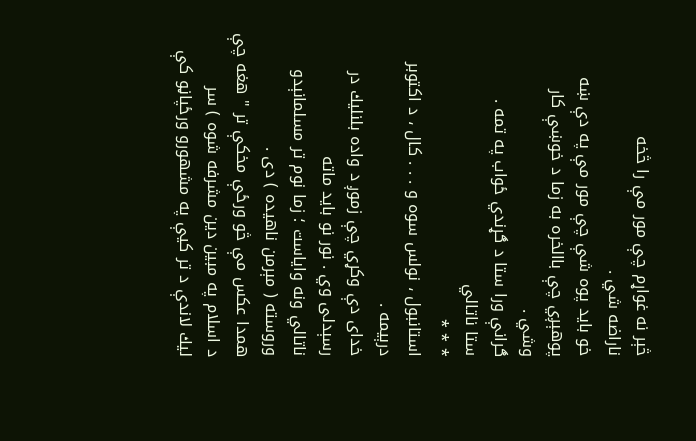څېر نه غواړم چې مور مې را څخه
ناراضه شي .
خو بايد پوه شې چې مور مې په دې ښه پوهېږي چې باالخره به زما د خوښې كار
وشي .
ګرانې ورا ستا د ګړندي ځواب په تمه .
ستا ناتالي
* * *
استانبول ، نولس سوه و . . . كال ، د اكتوبر درېيمه .
خداى دې وكړي چې زموږ د واده بلنليك در رسېدلى وي . نور نو بايد ماته
ناتالي ونه واياست ؛ زما نوم تر مسلمانېدو وروسته ( مېرمن ناهيده ) دى .
همدا عكس مې څو ورځې مخكې تر " هغه چې د اسلام په مبين دين مشرفه شوه ) سر
ليك لاندې د تر كيې په مشهورو ورځپاڼو كې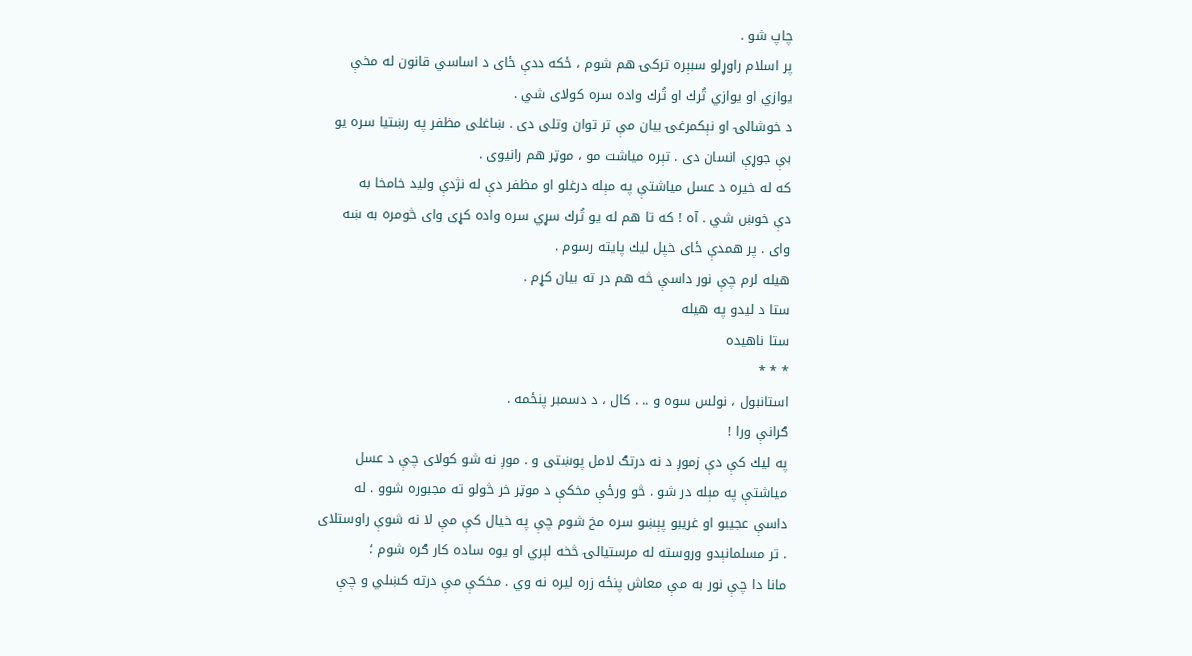چاپ شو .
پر اسلام راوړلو سبېره تركۍ هم شوم ، ځكه ددې ځاى د اساسي قانون له مخې
يوازي او يوازي تُرك او تُرك واده سره كولاى شي .
د خوشالۍ او نېكمرغۍ بيان مې تر توان وتلى دى . ښاغلى مظفر په رښتيا سره يو
بې جوړې انسان دى . تېره مياشت مو ، موټر هم رانيوى .
كه له خيره د عسل مياشتې په مېله درغلو او مظفر دې له نژدې وليد خامخا به
دې خوښ شي . آه ! كه تا هم له يو تُرك سړي سره واده كړى واى څومره به ښه
واى . پر همدې ځاى خپل ليك پايته رسوم .
هيله لرم چې نور داسې څه هم در ته بيان كړم .
ستا د ليدو په هيله
ستا ناهيده
* * *
استانبول ، نولس سوه و .. . كال ، د دسمبر پنځمه .
ګرانې ورا !
په ليك كې دې زموږ د نه درتګ لامل پوښتى و . موږ نه شو كولاى چې د عسل
مياشتې په مېله در شو . څو ورځې مخكې د موټر خر څولو ته مجبوره شوو . له
داسې عجيبو او غريبو پېښو سره مخ شوم چې په خيال كې مې لا نه شوې راوستلاى
. تر مسلمانېدو وروسته له مرستيالۍ څخه لېري او يوه ساده كار ګره شوم ؛
مانا دا چې نور به مې معاش پنځه زره ليره نه وي . مخكې مې درته كښلي و چې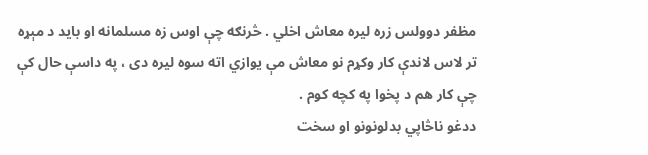مظفر دوولس زره ليره معاش اخلي . څرنګه چې اوس زه مسلمانه او بايد د مېړه
تر لاس لاندې كار وكړم نو معاش مې يوازي اته سوه ليره دى ، په داسې حال كې
چې كار هم د پخوا په كچه كوم .
ددغو ناڅاپي بدلونونو او سخت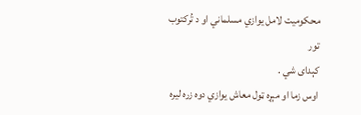محكوميت لامل يوازي مسلماني او د تُركتوب تور
كېداى شي .
اوس زما او مېړه ټول معاش يوازي دوه زره ليره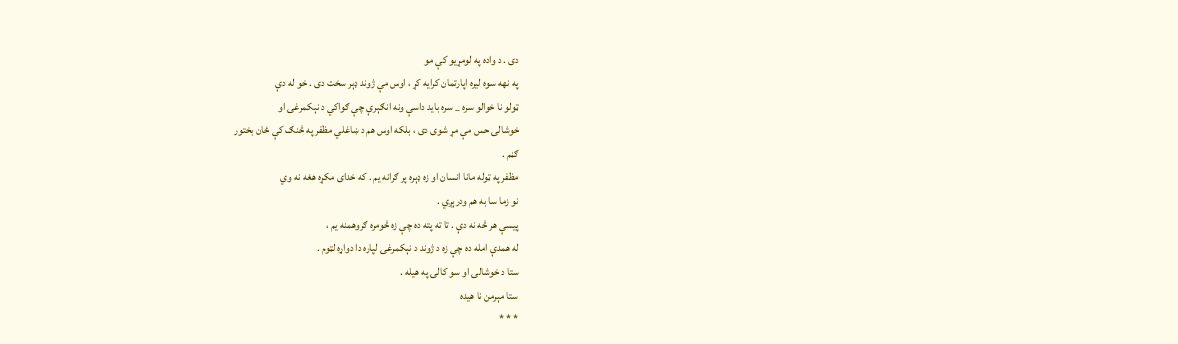دى . د واده په لومړيو كې مو
په نهه سوه ليره اپارتمان كرايه كړ ، اوس مې ژوند ډېر سخت دى . خو له دې
ټولو نا خوالو سره _ سره بايد داسې ونه انګېرې چې ګواكي د نېكمرغۍ او
خوشالۍ حس مې مړ شوى دى ، بلكه اوس هم د ښاغلي مظفر په څنګ كې ځان بختور
ګڼم .
مظفر په ټوله مانا انسان او زه ډېره پر ګرانه يم . كه خداى مكړه هغه نه وي
نو زما سا به هم ودرېږي .
پيسې هر څه نه دې . تا ته پته ده چې زه څومره ګروهمنه يم ،
له همدې امله ده چې زه د ژوند د نېكمرغۍ لپاره دا دواړه لټوم .
ستا د خوشالۍ او سو كالۍ په هيله .
ستا مېرمن نا هيده
* * *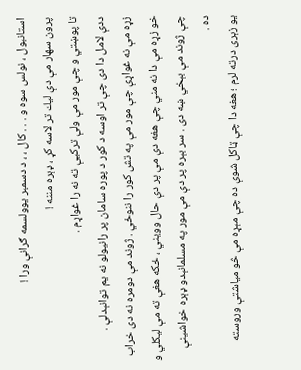استانبول ، نولس سوه و . . . كال ، ، د دسمبر يوولسمه ګرانې ورا !
پرون سهار مې دې ليك تر لاسه كړ ، ډېره مننه !
تا پوښتي و چې مور مې ولې تركيې ته نه را غواړم .
ددې لامل دا دى چې تر اوسه د كور د پوره سامان پر رانيولو نه يم توانېدلې .
زړه مې نه غواړې چې مور مې په تش كور را ننوځي . ژوند مې دومره نه دى خراب
خو زړه مې دا نه مني چې هغه دې مې پر دې حال وويني ، ځكه هغې ته مې ليكلي و
چې ژوند مې بېخي ښه دى . سر بېره پر دې مې مور په مسلمانېدو ډېره خواشينې
ده .
يو زېرى درته لرم ؛ هغه دا چې ټاكل شوې ده چې مېړه مې څو مياشتې وروسته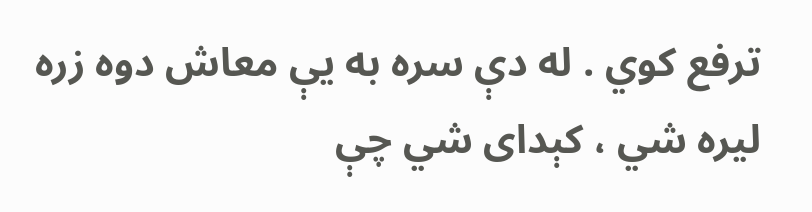ترفع كوي . له دې سره به يې معاش دوه زره ليره شي ، كېداى شي چې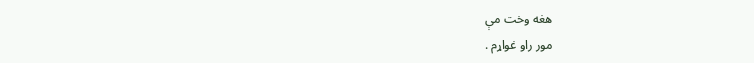هغه وخت مې
مور راو غواړم .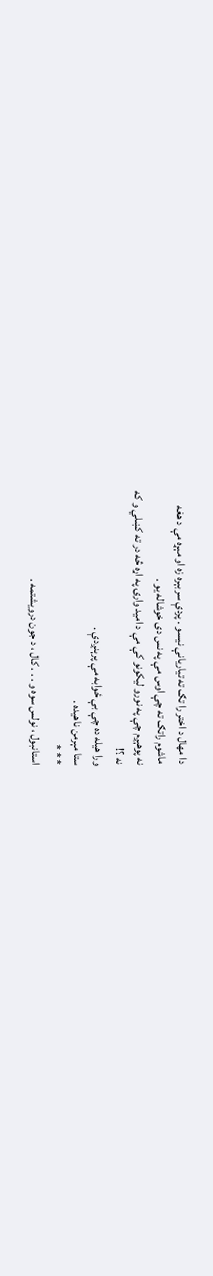دا مهال د اختر را تګ ته تياريانې نيسو . پردې سربېره زه او مېړه مې د هغه
ماشوم راتګ ته چې اوس مې په نس دى خوشاله يو .
نه پوهېږم چې په نورو ليكونو كې مې د اميد وارۍ په اړه څه در ته كښلي و كه
نه ؟!
ورا هيله ده چې بې ځوابه مې پرېنږدې .
ستا مېرمن ناهيده .
* * *
استانبول ، نولس سوه و . . . كال ، د جون درويشتمه .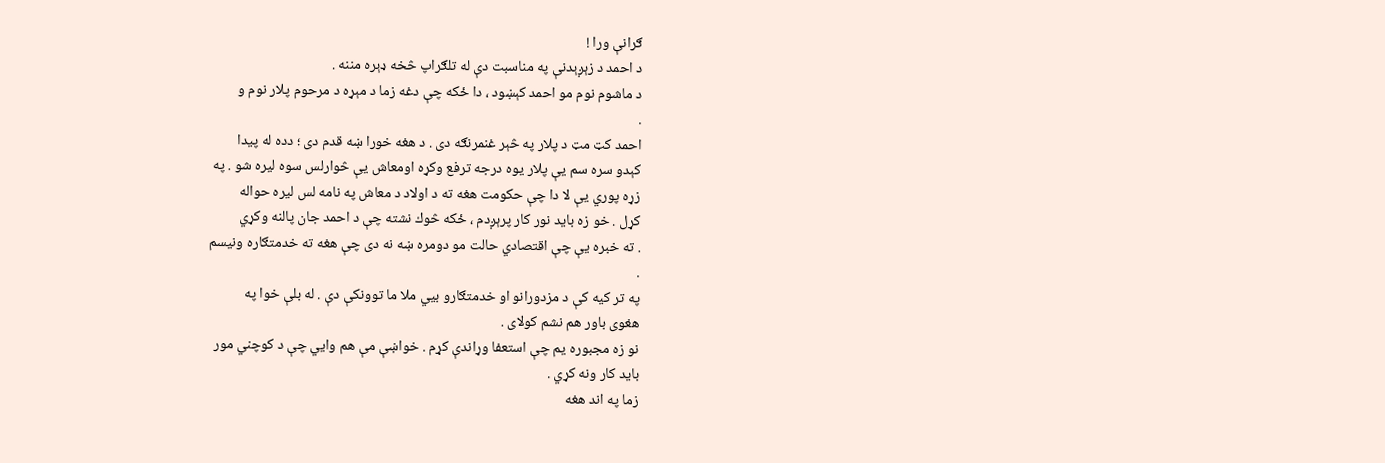ګرانې ورا !
د احمد د زېږېدنې په مناسبت دې له تلګراپ څخه ډېره مننه .
د ماشوم نوم مو احمد كېښود ، دا ځكه چې دغه زما د مېړه د مرحوم پلار نوم و
.
احمد كټ مټ د پلار په څېر غنمرنګه دى . د هغه خورا ښه قدم دى ؛ دده له پيدا
كېدو سره سم يې پلار يوه درجه ترفع وكړه اومعاش يې څوارلس سوه ليره شو . په
زړه پوري يې لا دا چې حكومت هغه ته د اولاد د معاش په نامه لس ليره حواله
كړل . خو زه بايد نور كار پرېږدم ، ځكه څوك نشته چې د احمد جان پالنه وكړي
. ته خبره يې چې اقتصادي حالت مو دومره ښه نه دى چې هغه ته خدمتګاره ونيسم
.
په تر كيه كې د مزدورانو او خدمتګارو بيي ملا ما توونكې دې . له بلې خوا په
هغوى باور هم نشم كولاى .
نو زه مجبوره يم چې استعفا وړاندې كړم . خواښې مې هم وايي چې د كوچني مور
بايد كار ونه كړي .
زما په اند هغه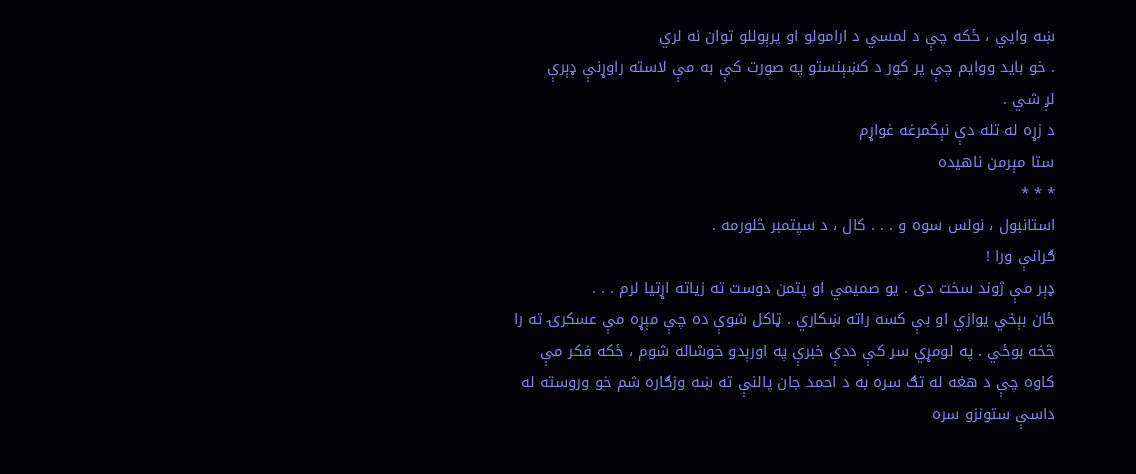ښه وايي ، ځكه چې د لمسي د ارامولو او پرېوللو توان نه لري
. خو بايد ووايم چې پر كور د كښېنستو په صورت كې به مې لاسته راوړنې ډېرې
لږ شي .
د زړه له تله دې نېكمرغه غواړم
ستا مېرمن ناهيده
* * *
استانبول ، نولس سوه و . . . كال ، د سپتمبر څلورمه .
ګرانې ورا !
ډېر مې ژوند سخت دى . يو صميمي او پتمن دوست ته زياته اړتيا لرم . . .
ځان بېخي يوازي او بې كسه راته ښكاري . ټاكل شوې ده چې مېړه مې عسكرۍ ته را
څخه بوځي . په لومړي سر كې ددې خبرې په اورېدو خوشاله شوم ، ځكه فكر مې
كاوه چې د هغه له تګ سره به د احمد جان پالنې ته ښه وزګاره شم خو وروسته له
داسې ستونزو سره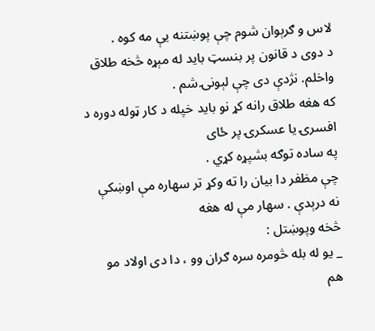لاس و ګرېوان شوم چې پوښتنه يې مه كوه .
د دوى د قانون پر بنسټ بايد له مېړه څخه طلاق واخلم. نژدې دى چې لېونۍ شم .
كه هغه طلاق رانه كړ نو بايد خپله د كار ټوله دوره د افسرۍ يا عسكرۍ پر ځاى
په ساده توګه بشپړه كړي .
چې مظفر دا بيان را ته وكړ تر سهاره مې اوښكې نه درېدې . سهار مې له هغه
څخه وپوښتل :
_ يو له بله څومره سره ګران وو ، دا دى اولاد مو هم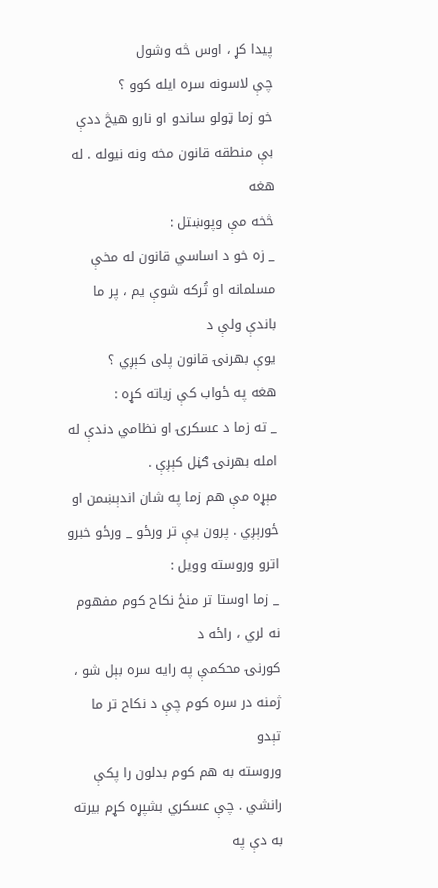پيدا كړ ، اوس څه وشول
چې لاسونه سره ايله كوو ؟
خو زما ټولو ساندو او نارو هيڅ ددې بې منطقه قانون مخه ونه نيوله . له هغه
څخه مې وپوښتل :
_ زه خو د اساسي قانون له مخې مسلمانه او تُركه شوې يم ، پر ما باندې ولې د
يوې بهرنۍ قانون پلى كېږي ؟
هغه په ځواب كې زياته كړه :
_ ته زما د عسكرۍ او نظامي دندې له امله بهرنۍ ګڼل كېږې .
مېړه مې هم زما په شان اندېښمن او ځورېږي . پرون يې تر ورځو _ ورځو خبرو
اترو وروسته وويل :
_ زما اوستا تر منځ نكاح كوم مفهوم نه لري ، راځه د
كورنۍ محكمې په رايه سره بېل شو ، ژمنه در سره كوم چې د نكاح تر ما تېدو
وروسته به هم كوم بدلون را پكې رانشي . چې عسكري بشپړه كړم بيرته به دې په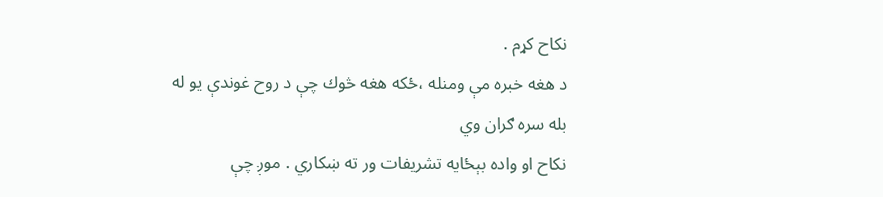نكاح كړم .
د هغه خبره مې ومنله ،ځكه هغه څوك چې د روح غوندې يو له بله سره ګران وي
نكاح او واده بېځايه تشريفات ور ته ښكاري . موږ چې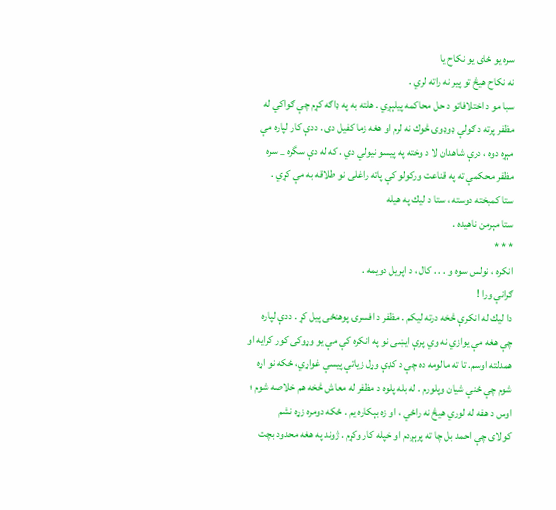سره يو ځاى يو نكاح يا
نه نكاح هيڅ تو پير نه راته لري .
سبا مو د اختلافاتو د حل محاكمه پيلېږي . هلته به په ډاګه كړم چې ګواكي له
مظفر پرته د ګولې ډوډوۍ څوك نه لرم او هغه زما كفيل دى . ددې كار لپاره مې
مېړه دوه ، درې شاهدان لا د وخته په پيسو نيولي دي . كه له دې سگره _ سره
مظفر محكمې ته په قناعت وركولو كې پاته راغلى نو طلاقه به مې كړي .
ستا كمبخته دوسته ، ستا د ليك په هيله
ستا مېرمن ناهيده .
* * *
انكره ، نولس سوه و . . . كال ، د اپريل دويمه .
ګرانې ورا !
دا ليك له انكرې څخه درته ليكم . مظفر د افسرۍ پوهنځى پيل كړ . ددې لپاره
چې هغه مې يوازي نه وي پرې ايښى نو په انكره كې مې يو وړوكى كور كرايه او
همدلته اوسم. تا ته مالومه ده چې د كډې وړل زياتې پيسې غواړي، ځكه نو اړه
شوم چې ځنې شيان وپلورم . له بله پلوه د مظفر له معاش څخه هم خلاصه شوم ؛
اوس د هفه له لوري هيڅ نه راځي ، او زه بېكاره يم . ځكه دومره زړه نشم
كولاى چې احمد بل چا ته پرېږدم او خپله كار وكړم . ژوند په هغه محدود بچت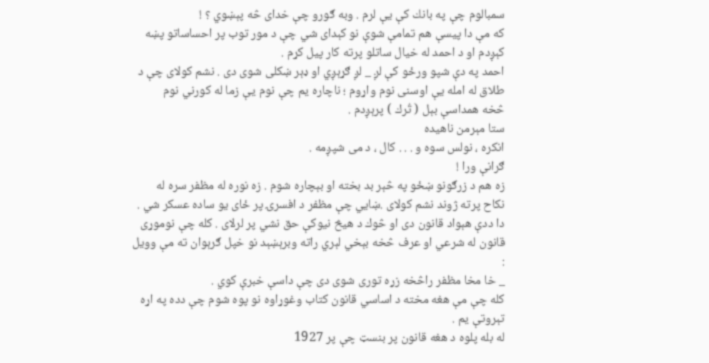سمبالوم چې په بانك كې يې لرم . وبه ګورو چې خداى څه پېښوي ؟ !
كه مې دا پيسې هم تمامې شوې نو كېداى شي چې د مور توب پر احساساتو پښه
كېږدم او د احمد له خيال ساتلو پرته كار پيل كړم .
احمد په دې شپو ورځو كې لږ _ لږ ګړېږي او ډېر ښكلى شوى دى . نشم كولاى چې د
طلاق له امله يې اوسنى نوم واړوم ؛ ناچاره يم چې نوم يې زما له كورني نوم
څخه همداسې بېل ( تُرك ) پرېږدم .
ستا مېرمن ناهيده
انكره ، نولس سوه و . . . كال ، د مى شپږمه .
ګرانې ورا !
زه هم د زرګونو ښځو په څېر بد بخته او بېچاره شوم . زه نوره له مظفر سره له
نكاح پرته ژوند نشم كولاى .ښايي چې مظفر د افسرۍ پر ځاى يو ساده عسكر شي .
دا ددې هېواد قانون دى او څوك د هيڅ نيوكې حق نشي پر لرلاى . كله چې نوموړى
قانون له شرعي او عرف څخه بېخي لېري راته وبرېښېد نو خپل ګرېوان ته مې وويل
:
_ خا مخا مظفر راڅخه زړه تورى شوى دى چې داسې خبرې كوي .
كله چې مې هغه مخته د اساسي قانون كتاب وغوړاوه نو پوه شوم چې دده په اړه
تېروتې يم .
له بله پلوه د هغه قانون پر بنسټ چې پر 1927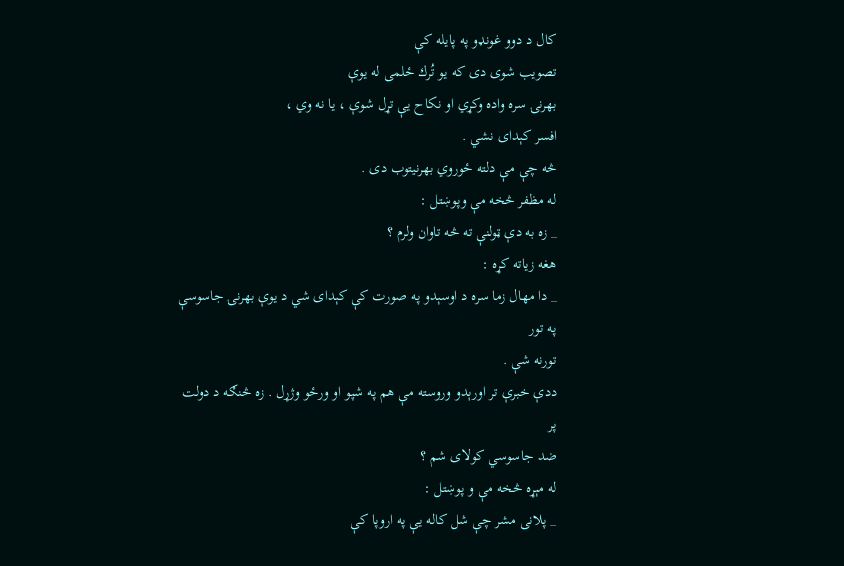كال د دوو غونډو په پايله كې
تصويب شوى دى كه يو تُرك ځلمى له يوې
بهرنۍ سره واده وكړي او نكاح يې تړل شوې ، يا نه وي ،
افسر كېداى نشي .
څه چې مې دلته ځوروي بهرنيتوب دى .
له مظفر څخه مې وپوښتل :
_ زه به دې ټولنې ته څه تاوان ولرم ؟
هغه زياته كړه :
_ دا مهال زما سره د اوسېدو په صورت كې كېداى شي د يوې بهرنۍ جاسوسې په تور
تورنه شې .
ددې خبرې تر اورېدو وروسته مې هم په شپو او ورځو وژړل . زه څنګه د دولت پر
ضد جاسوسي كولاى شم ؟
له مېړه څخه مې و پوښتل :
_ پلانى مشر چې شل كاله يې په اروپا كې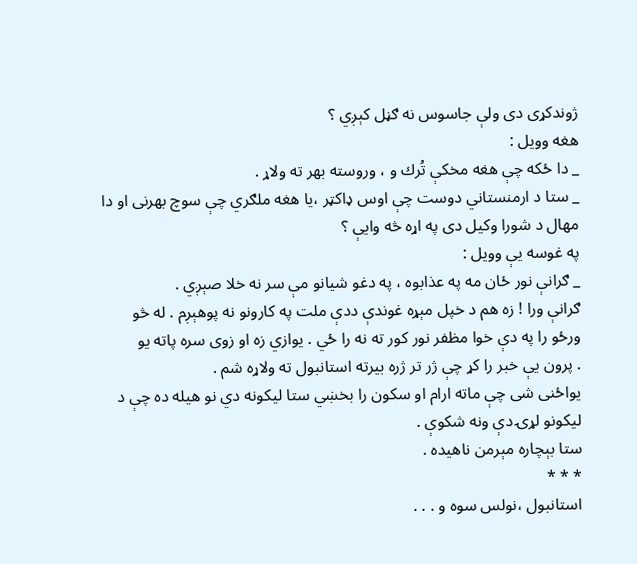ژوندكړى دى ولې جاسوس نه ګڼل كېږي ؟
هغه وويل :
_ دا ځكه چې هغه مخكې تُرك و ، وروسته بهر ته ولاړ .
_ ستا د ارمنستاني دوست چې اوس ډاكټر ،يا هغه ملګري چې سوچ بهرنى او دا
مهال د شورا وكيل دى په اړه څه وايې ؟
په غوسه يې وويل :
_ ګرانې نور ځان مه په عذابوه ، په دغو شيانو مې سر نه خلا صېږي .
ګرانې ورا ! زه هم د خپل مېړه غوندې ددې ملت په كارونو نه پوهېږم . له څو
ورځو را په دې خوا مظفر نور كور ته نه را ځي . يوازي زه او زوى سره پاته يو
. پرون يې خبر را كړ چې ژر تر ژره بيرته استانبول ته ولاړه شم .
يواځنى شى چې ماته ارام او سكون را بخښي ستا ليكونه دي نو هيله ده چې د
ليكونو لړۍ دې ونه شكوې .
ستا بېچاره مېرمن ناهيده .
* * *
استانبول ،نولس سوه و . . .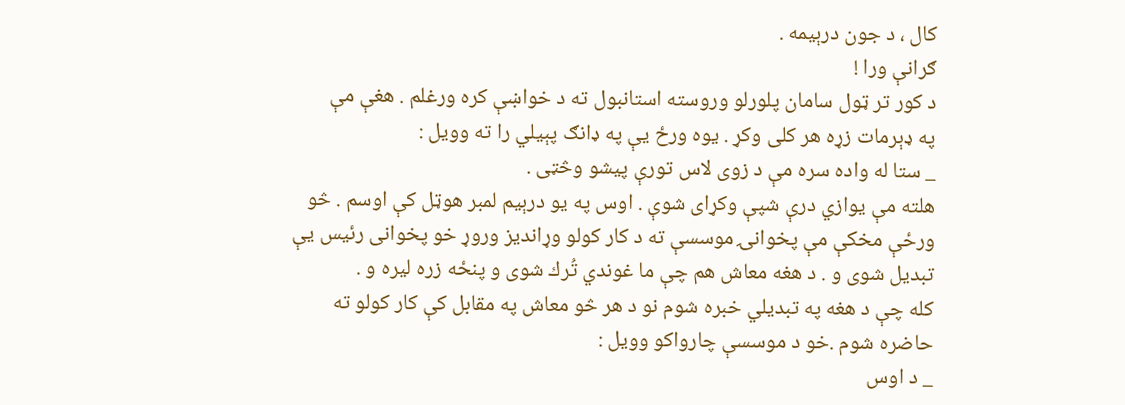كال ، د جون درېيمه .
ګرانې ورا !
د كور تر ټول سامان پلورلو وروسته استانبول ته د خواښې كره ورغلم . هغې مې
په ډېرمات زړه هر كلى وكړ . يوه ورځ يې په ډانګ پېيلي را ته وويل :
_ ستا له واده سره مې د زوى لاس تورې پيشو وڅټى .
هلته مې يوازي درې شپې وكړاى شوې . اوس په يو درېيم لمبر هوټل كې اوسم . څو
ورځې مخكې مې پخوانۍ موسسې ته د كار كولو وړانديز وروړ خو پخوانى رئيس يې
تبديل شوى و . د هغه معاش هم چې ما غوندي تُرك شوى و پنځه زره ليره و .
كله چې د هغه په تبديلي خبره شوم نو د هر څو معاش په مقابل كې كار كولو ته
حاضره شوم .خو د موسسې چارواكو وويل :
_ د اوس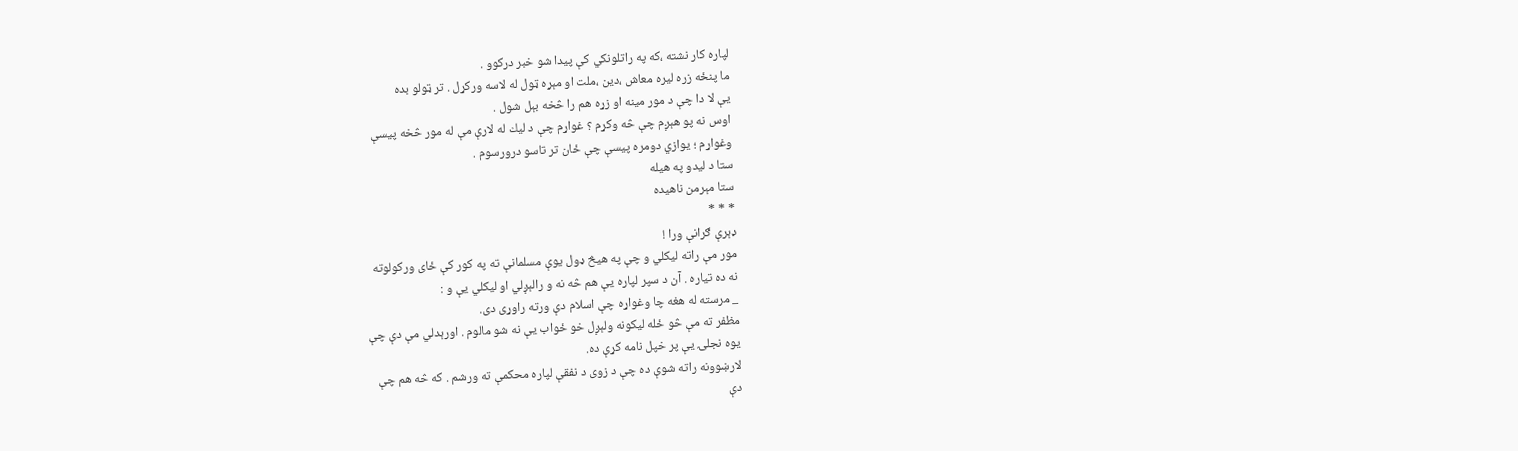لپاره كار نشته ،كه په راتلونكي كې پيدا شو خبر دركوو .
ما پنځه زره ليره معاش ،دين ،ملت او مېړه ټول له لاسه وركړل . تر ټولو بده
يې لا دا چې د مور مينه او زړه هم را څخه بېل شول .
اوس نه پو هېږم چې څه وكړم ؟ غواړم چې د ليك له لارې مې له مور څخه پيسې
وغواړم ؛ يوازي دومره پيسې چې ځان تر تاسو درورسوم .
ستا د ليدو په هيله
ستا مېرمن ناهيده
* * *
ډېرې ګرانې ورا !
مور مې راته ليكلي و چې په هيڅ ډول يوې مسلمانې ته په كور كې ځاى وركولوته
نه ده تياره . آن د سپر لپاره يې هم څه نه و رالېږلي او ليكلي يې و :
_ مرسته له هغه چا وغواړه چې اسلام دې ورته راوړى دى.
مظفر ته مې څو ځله ليكونه ولېږل خو ځواب يې نه شو مالوم . اورېدلي مې دې چې
يوه نجلۍ يې پر خپل نامه كړې ده.
لارښوونه راته شوې ده چې د زوى د نفقې لپاره محكمې ته ورشم . كه څه هم چې
دې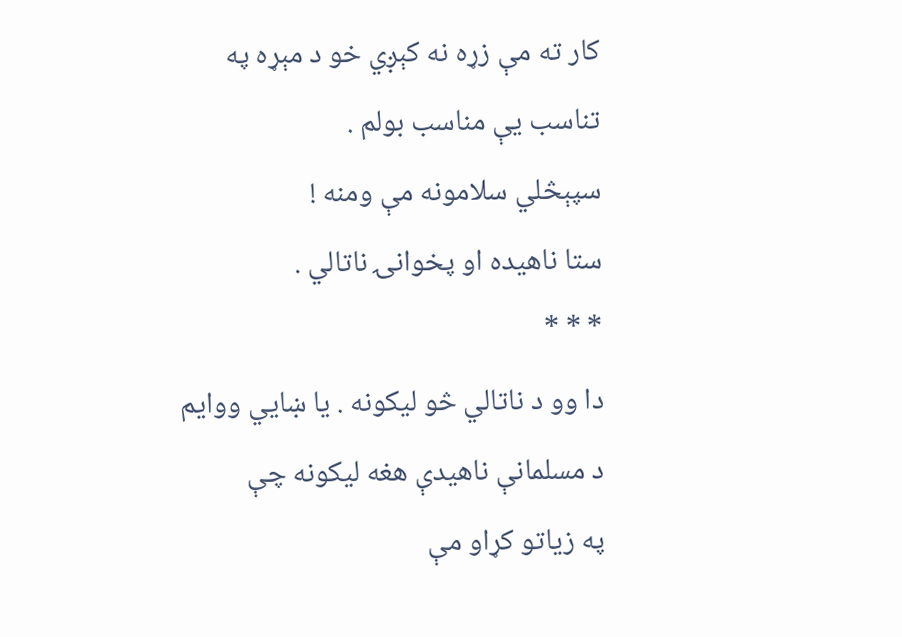كار ته مې زړه نه كېږي خو د مېړه په تناسب يې مناسب بولم .
سپېڅلي سلامونه مې ومنه !
ستا ناهيده او پخوانۍ ناتالي .
* * *
دا وو د ناتالي څو ليكونه . يا ښايي ووايم د مسلمانې ناهيدې هغه ليكونه چې
په زياتو كړاو مې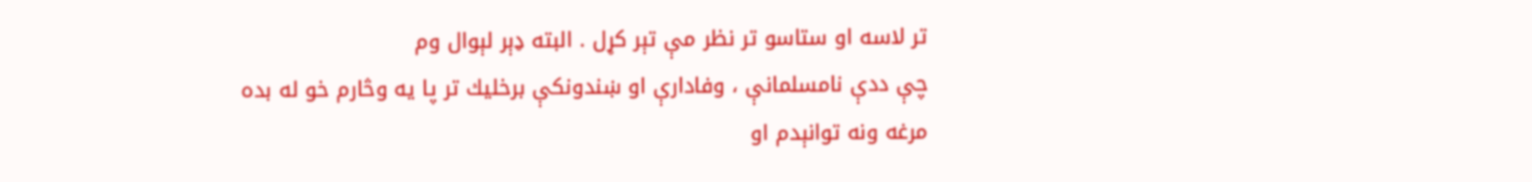تر لاسه او ستاسو تر نظر مې تېر كړل . البته ډېر لېوال وم
چې ددې نامسلمانې ، وفادارې او ښندونكې برخليك تر پا يه وڅارم خو له بده
مرغه ونه توانېدم او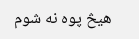هيڅ پوه نه شوم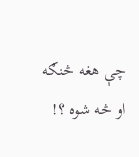چې هغه څنګه او څه شوه ؟!